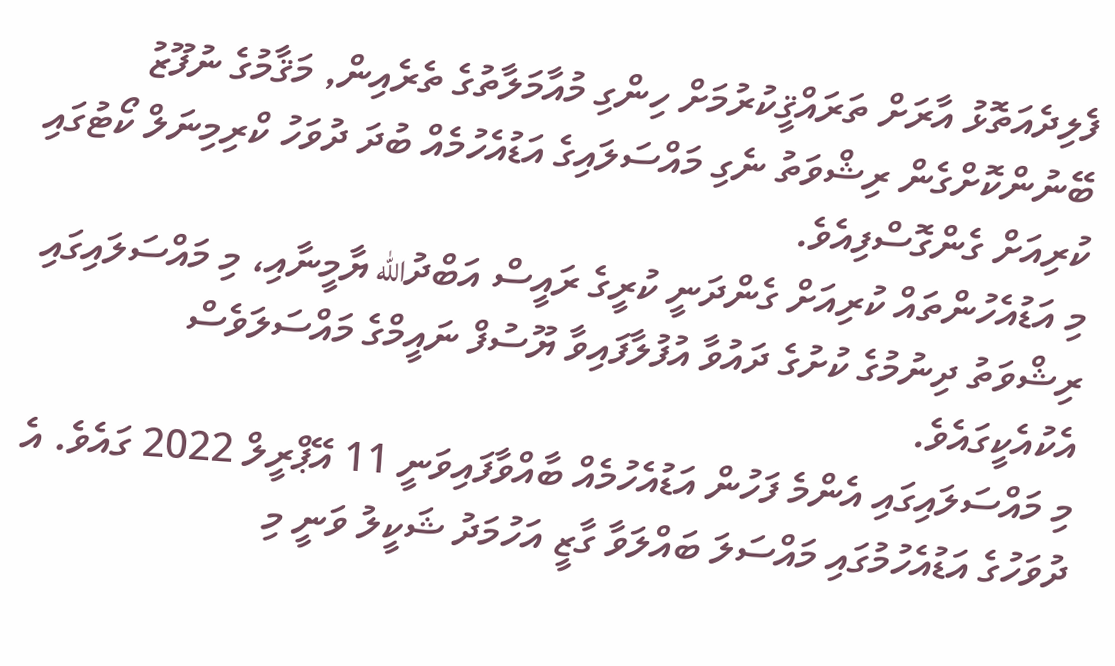ފެލިދެއަތޮޅު އާރަށް ތަރައްޤީކުރުމަށް ހިންގި މުއާމަލާތުގެ ތެރެއިން, މަޤާމުގެ ނުފޫޒު ބޭނުންކޮށްގެން ރިޝްވަތު ނެގި މައްސަލައިގެ އަޑުއެހުމެއް ބުދަ ދުވަހު ކްރިމިނަލް ކޯޓުގައި ކުރިއަށް ގެންގޮސްފިއެވެ.
މި އަޑުއެހުންތައް ކުރިއަށް ގެންދަނީ ކުރީގެ ރައީސް އަބްދުالله ޔާމީނާއި، މި މައްސަލައިގައި ރިޝްވަތު ދިނުމުގެ ކުށުގެ ދައުވާ އުފުލާފައިވާ ޔޫސުފް ނައީމްގެ މައްސަލަވެސް އެކުއެކީގައެވެ.
މި މައްސަލައިގައި އެންމެ ފަހުން އަޑުއެހުމެއް ބާއްވާފައިވަނީ 11 އޭޕްރީލް 2022 ގައެވެ. އެ ދުވަހުގެ އަޑުއެހުމުގައި މައްސަލަ ބައްލަވާ ގާޒީ އަހުމަދު ޝަކީލު ވަނީ މި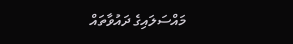މައްސަލައިގެ ދައުވާތައް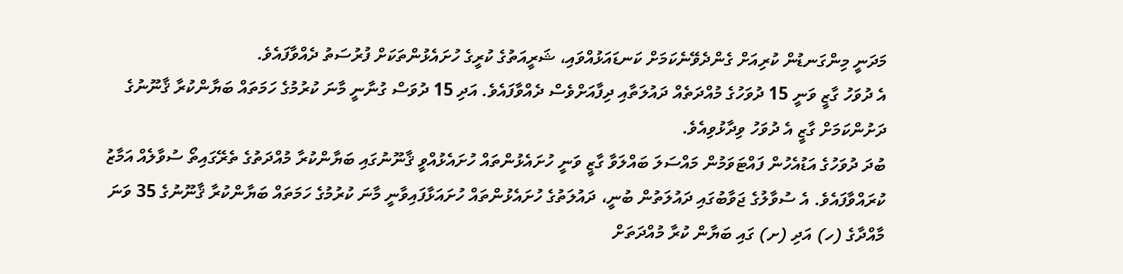މަދަނީ މިންގަނޑުން ކުރިއަށް ގެންދެވޭނެކަމަށް ކަނޑައަޅުއްވައި، ޝަރީއަތުގެ ކުރީގެ ހުށައެޅުންތަކަށް ފުރުސަތު ދެއްވާފައެވެ.
އެ ދުވަހު ގާޒީ ވަނީ 15 ދުވަހުގެ މުއްދަތެއް ދައުލަތާއި ދިފާއަށްވެސް ދެއްވާފައެވެ. އަދި 15 ދުވަސް ގުނާނީ މާނަ ކުރުމުގެ ހަމަތައް ބަޔާންކުރާ ޤާނޫނުގެ ދަށުންކަމަށް ގާޒީ އެ ދުވަހު ވިދާޅުވިއެވެ.
ބުދަ ދުވަހުގެ އަޑުއެހުން ފައްޓަވަމުން މައްސަލަ ބައްލަވާ ގާޒީ ވަނީ ހުށައެޅުންތައް ހުށައެޅުއްވީ ޤާނޫނުގައި ބަޔާންކުރާ މުއްދަތުގެ ތެރޭގައިތޯ ސުވާލެއް އަމާޒު ކުރައްވާފައެވެ. އެ ސުވާލުގެ ޖަވާބުގައި ދައުލަތުން ބުނީ، ދައުލަތުގެ ހުށައެޅުންތައް ހުށައަޅާފައިވާނީ މާނަ ކުރުމުގެ ހަމަތައް ބަޔާންކުރާ ޤާނޫނުގެ 35 ވަނަ މާއްދާގެ (ހ) އަދި (ށ) ގައި ބަޔާން ކުރާ މުއްދަތަށް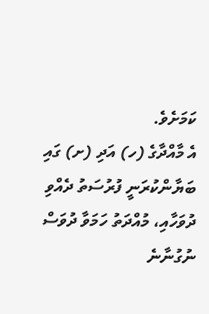ކަމަށެވެ.
އެ މާއްދާގެ (ހ) އަދި (ށ) ގައި ބަޔާންކުރަނީ ފުރުސަތު ދެއްވި ދުވަހާއި، މުއްދަތު ހަމަވާ ދުވަސް ނުގުނާނެ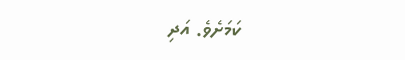ކަމަށެވެ. އަދި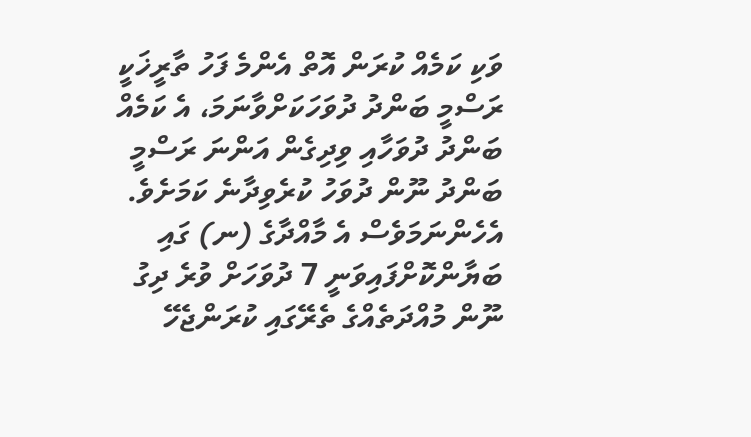ވަކި ކަމެއް ކުރަން އޮތް އެންމެ ފަހު ތާރީޚަކީ ރަސްމީ ބަންދު ދުވަހަކަށްވާނަމަ، އެ ކަމެއް ބަންދު ދުވަހާއި ވިދިގެން އަންނަ ރަސްމީ ބަންދު ނޫން ދުވަހު ކުރެވިދާނެ ކަމަށެވެ.
އެހެންނަމަވެސް އެ މާއްދާގެ (ނ) ގައި ބަޔާންކޮށްފައިވަނީ 7 ދުވަހަށް ވުރެ ދިގު ނޫން މުއްދަތެއްގެ ތެރޭގައި ކުރަންޖެހޭ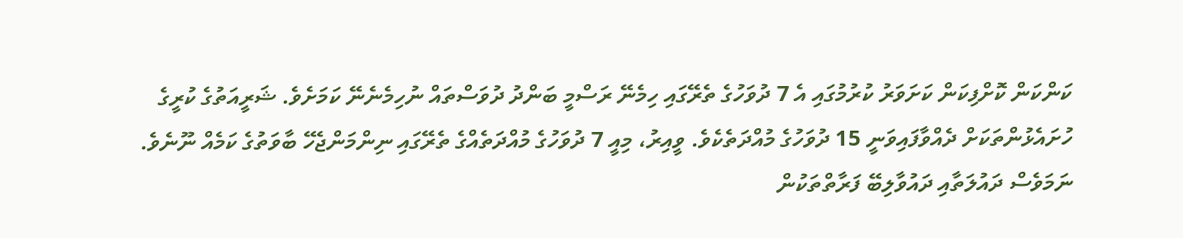ކަންކަން ކޮށްފިކަން ކަށަވަރު ކުރުމުގައި އެ 7 ދުވަހުގެ ތެރޭގައި ހިމެނޭ ރަސްމީ ބަންދު ދުވަސްތައް ނުހިމެނެނޭ ކަމަށެވެ. ޝަރީއަތުގެ ކުރީގެ ހުށައެޅުންތަކަށް ދެއްވާފައިވަނީ 15 ދުވަހުގެ މުއްދަތެކެވެ. ވީއިރު، މިއީ 7 ދުވަހުގެ މުއްދަތެއްގެ ތެރޭގައި ނިންމަންޖެހޭ ބާވަތުގެ ކަމެއް ނޫނެވެ.
ނަމަވެސް ދައުލަތާއި ދައުވާލިބޭ ފަރާތްތަކުން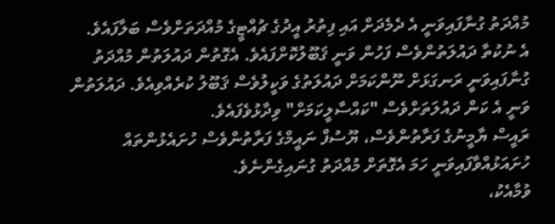މުއްދަތު ގުނާފައިވަނީ އެ ދެމެދަށް އައި ފިތުރު އީދުގެ ޗުއްޓީގެ މުއްދަތަށްވެސް ބަލާފައެވެ.
އެ ނުކުތާ ދައުލަތުންވެސް ފަހުން ވަނީ ޤަބޫލުކޮށްފައެވެ. އެގޮތުން ދައުލަތުން މުއްދަތު ގުނާފައިވަނީ ރަނގަޅަށް ނޫންކަމަށް ދައުލަތުގެ ވަކީލުވެސް ޤަބޫލު ކުރެއްވިއެވެ. ދައުލަތުން ވަނީ އެ ކަން ދައުލަތަށްވެސް "ކައްސާލީކަމަށް" ވިދާޅުވެފައެވެ.
ރައީސް ޔާމީނުގެ ފަރާތުންވެސް، ޔޫސުފް ނައީމްގެ ފަރާތުންވެސް ހުށައެޅުންތައް ހުށައަޅުއްވާފައިވަނީ ހަމަ އެގޮތަށް މުއްދަތު ގުނައިގެންނެވެ.
ވުމާއެކު،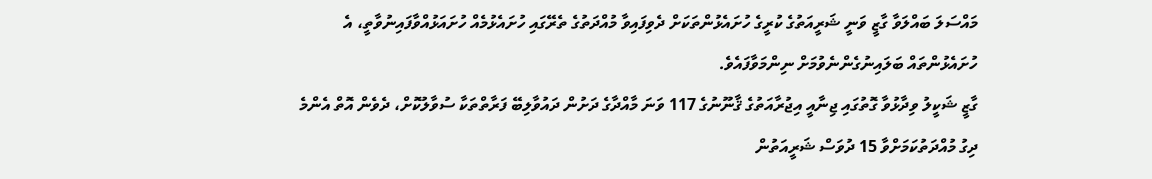މައްސަލަ ބައްލަވާ ގާޒީ ވަނީ ޝަރީއަތުގެ ކުރީގެ ހުށައެޅުންތަކަށް ދެވިފައިވާ މުއްދަތުގެ ތެރޭގައި ހުށައެޅުމެއް ހުށައަޅުއްވާފައިނުވާތީ، އެ ހުށައެޅުންތައް ބަލައިނުގެންނެވުމަށް ނިންމަވާފައެވެ.
ގާޒީ ޝަކީލު ވިދާޅުވާ ގޮތުގައި ޖިނާއީ އިޖުރާއަތުގެ ޤާނޫނުގެ 117 ވަނަ މާއްދާގެ ދަށުން ދައުވާލިބޭ ފަރާތްތަކާ ސުވާލުކޮށް، ދެވެން އޮތް އެންމެ ދިގު މުއްދަތުކަމަށްވާ 15 ދުވަސް ޝަރީއަތުން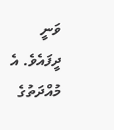ވަނީ ދީފައެވެ. އެ މުއްދަތުގެ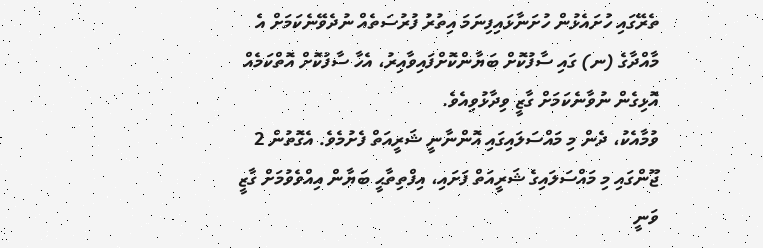ތެރޭގައި ހުށައެޅުން ހުށަނާޅައިފިނަމަ އިތުރު ފުރުސަތެއް ނުދެވޭނެކަމަށް އެ މާއްދާގެ (ނ) ގައި ސާފުކޮށް ބަޔާންކޮށްފައިވާއިރު، އެހާ ސާފުކޮށް އޮތްކަމެއް އޮޅިގެން ނުވާނެކަމަށް ގާޒީ ވިދާޅުވިއެވެ.
ވުމާއެކު، ދެން މި މައްސަލައިގައި އޮންނާނީ ޝަރީއަތް ފެށުމެވެ. އެގޮތުން 2 ޖޫންގައި މި މައްސަލައިގެ ޝަރީއަތް ފަށައި، އިފްތިތާޙީ ބަޔާން އިއްވެވުމަށް ގާޒީ ވަނީ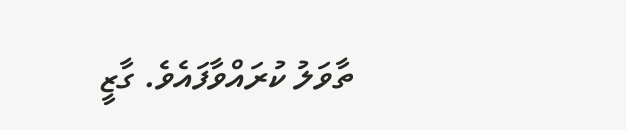ތާވަލު ކުރައްވާފައެވެ. ގާޒީ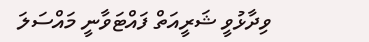ވިދާޅުވީ ޝަރީއަތް ފައްޓަވާނީ މައްސަލަ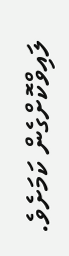ލައިވްކޮށްގެން ކަމަށެވެ.